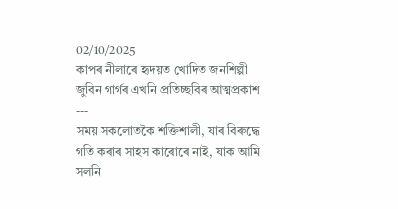02/10/2025
কাপৰ নীলাৰে হৃদয়ত খোদিত জনশিল্পী জুবিন গাৰ্গৰ এখনি প্ৰতিচ্ছবিৰ আত্মপ্ৰকাশ
---
সময় সকলোতকৈ শক্তিশালী, যাৰ বিৰুদ্ধে গতি কৰাৰ সাহস কাৰোৰে নাই, যাক আমি সলনি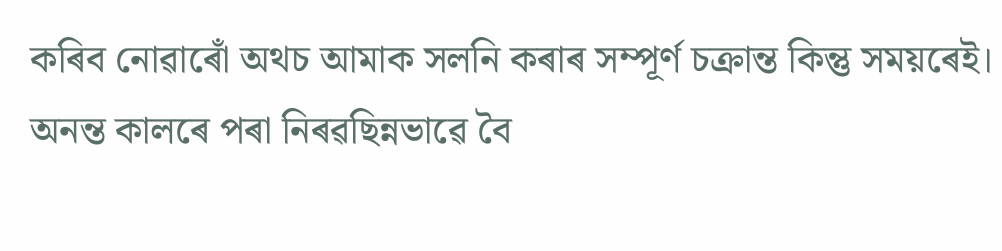কৰিব নোৱাৰোঁ অথচ আমাক সলনি কৰাৰ সম্পূৰ্ণ চক্ৰান্ত কিন্তু সময়ৰেই। অনন্ত কালৰে পৰা নিৰৱছিন্নভাৱে বৈ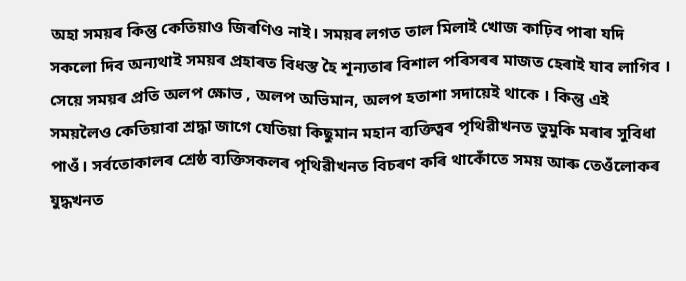অহা সময়ৰ কিন্তু কেতিয়াও জিৰণিও নাই। সময়ৰ লগত তাল মিলাই খোজ কাঢ়িব পাৰা যদি সকলো দিব অন্যথাই সময়ৰ প্ৰহাৰত বিধস্ত হৈ শূন্যতাৰ বিশাল পৰিসৰৰ মাজত হেৰাই যাব লাগিব । সেয়ে সময়ৰ প্ৰতি অলপ ক্ষোভ , অলপ অভিমান, অলপ হতাশা সদায়েই থাকে । কিন্তু এই সময়লৈও কেতিয়াবা শ্ৰদ্ধা জাগে যেতিয়া কিছুমান মহান ব্যক্তিত্বৰ পৃথিৱীখনত ভুমুকি মৰাৰ সুবিধা পাওঁ। সৰ্বতোকালৰ শ্ৰেষ্ঠ ব্যক্তিসকলৰ পৃথিৱীখনত বিচৰণ কৰি থাকোঁতে সময় আৰু তেওঁলোকৰ যুদ্ধখনত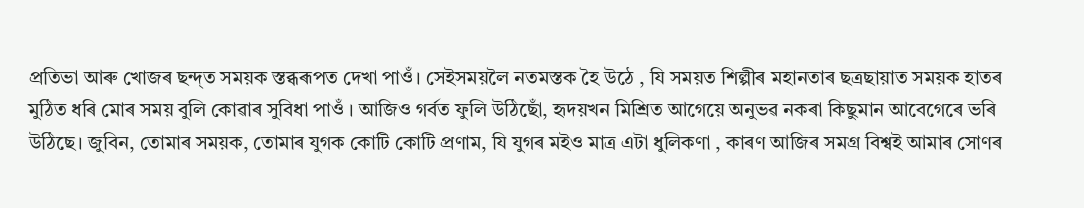প্ৰতিভা আৰু খোজৰ ছন্দ্ত সময়ক স্তব্ধৰূপত দেখা পাওঁ। সেইসময়লৈ নতমস্তক হৈ উঠে , যি সময়ত শিল্পীৰ মহানতাৰ ছত্ৰছায়াত সময়ক হাতৰ মুঠিত ধৰি মোৰ সময় বুলি কোৱাৰ সুবিধা পাওঁ । আজিও গৰ্বত ফুলি উঠিছোঁ, হৃদয়খন মিশ্ৰিত আগেয়ে অনুভৱ নকৰা কিছুমান আবেগেৰে ভৰি উঠিছে। জুবিন, তোমাৰ সময়ক, তোমাৰ যুগক কোটি কোটি প্ৰণাম, যি যুগৰ মইও মাত্ৰ এটা ধুলিকণা , কাৰণ আজিৰ সমগ্ৰ বিশ্বই আমাৰ সোণৰ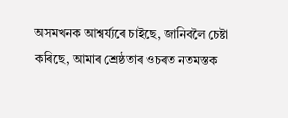অসমখনক আশ্বৰ্য্যৰে চাইছে, জানিবলৈ চেষ্টা কৰিছে, আমাৰ শ্ৰেষ্ঠতাৰ ওচৰত নতমস্তক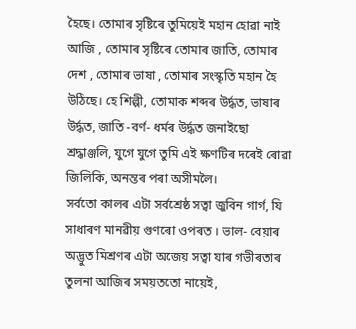হৈছে। তোমাৰ সৃষ্টিৰে তুমিয়েই মহান হোৱা নাই আজি , তোমাৰ সৃষ্টিৰে তোমাৰ জাতি, তোমাৰ দেশ , তোমাৰ ভাষা , তোমাৰ সংস্কৃতি মহান হৈ উঠিছে। হে শিল্পী, তোমাক শব্দৰ উৰ্দ্ধত, ভাষাৰ উৰ্দ্ধত, জাতি -বৰ্ণ- ধৰ্মৰ উৰ্দ্ধত জনাইছো শ্ৰদ্ধাঞ্জলি, যুগে যুগে তুমি এই ক্ষণটিৰ দৰেই ৰোৱা জিলিকি, অনন্তৰ পৰা অসীমলৈ।
সৰ্বতো কালৰ এটা সৰ্বশ্ৰেষ্ঠ সত্বা জুবিন গাৰ্গ, যি সাধাৰণ মানৱীয় গুণৰো ওপৰত । ভাল- বেয়াৰ অদ্ভুত মিশ্ৰণৰ এটা অজেয় সত্বা যাৰ গভীৰতাৰ তুলনা আজিৰ সময়ততো নায়েই,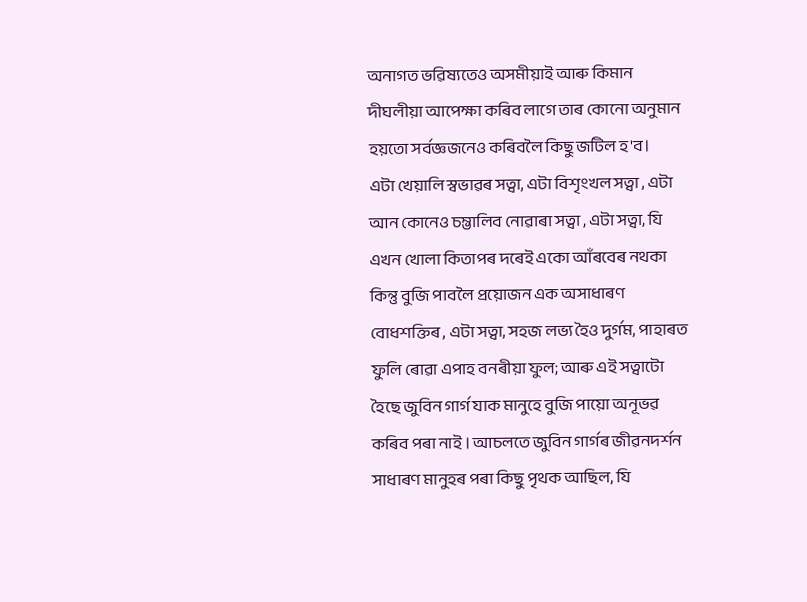অনাগত ভৱিষ্যতেও অসমীয়াই আৰু কিমান দীঘলীয়া আপেক্ষা কৰিব লাগে তাৰ কোনো অনুমান হয়তো সৰ্বজ্ঞজনেও কৰিবলৈ কিছু জটিল হ'ব।
এটা খেয়ালি স্বভাৱৰ সত্বা, এটা বিশৃংখল সত্বা , এটা আন কোনেও চম্ভালিব নোৱাৰা সত্বা , এটা সত্বা, যি এখন খোলা কিতাপৰ দৰেই একো আঁৰবেৰ নথকা কিন্তু বুজি পাবলৈ প্ৰয়োজন এক অসাধাৰণ বোধশক্তিৰ , এটা সত্বা, সহজ লভ্য হৈও দুৰ্গম, পাহাৰত ফুলি ৰোৱা এপাহ বনৰীয়া ফুল; আৰু এই সত্বাটো হৈছে জুবিন গাৰ্গ যাক মানুহে বুজি পায়ো অনূভৱ কৰিব পৰা নাই । আচলতে জুবিন গাৰ্গৰ জীৱনদৰ্শন সাধাৰণ মানুহৰ পৰা কিছু পৃথক আছিল, যি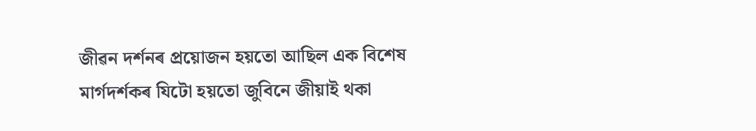জীৱন দৰ্শনৰ প্ৰয়োজন হয়তো আছিল এক বিশেষ মাৰ্গদৰ্শকৰ যিটো হয়তো জুবিনে জীয়াই থকা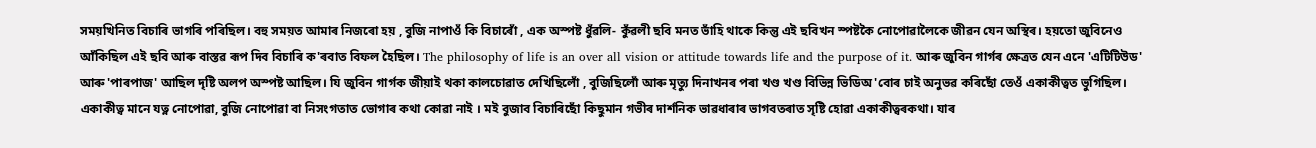সময়খিনিত বিচাৰি ভাগৰি পৰিছিল। বহু সময়ত আমাৰ নিজৰো হয় , বুজি নাপাওঁ কি বিচাৰোঁ , এক অস্পষ্ট ধুঁৱলি- কুঁৱলী ছবি মনত ভাঁহি থাকে কিন্তু এই ছবিখন স্পষ্টকৈ নোপোৱালৈকে জীৱন যেন অস্থিৰ। হয়তো জুবিনেও আঁকিছিল এই ছবি আৰু বাস্তৱ ৰূপ দিব বিচাৰি ক'ৰবাত বিফল হৈছিল। The philosophy of life is an over all vision or attitude towards life and the purpose of it. আৰু জুবিন গাৰ্গৰ ক্ষেত্ৰত যেন এনে 'এটিটিউড' আৰু 'পাৰপাজ' আছিল দৃষ্টি অলপ অস্পষ্ট আছিল। যি জুবিন গাৰ্গক জীয়াই থকা কালচোৱাত দেখিছিলোঁ , বুজিছিলোঁ আৰু মৃত্যু দিনাখনৰ পৰা খণ্ড খণ্ড বিভিন্ন ভিডিঅ'বোৰ চাই অনুভৱ কৰিছোঁ তেওঁ একাকীত্বত ভুগিছিল। একাকীত্ব মানে যত্ন নোপোৱা, বুজি নোপোৱা বা নিসংগতাত ভোগাৰ কথা কোৱা নাই । মই বুজাব বিচাৰিছোঁ কিছুমান গভীৰ দাৰ্শনিক ভাৱধাৰাৰ ভাগবতৰাত সৃষ্টি হোৱা একাকীত্বৰকথা। যাৰ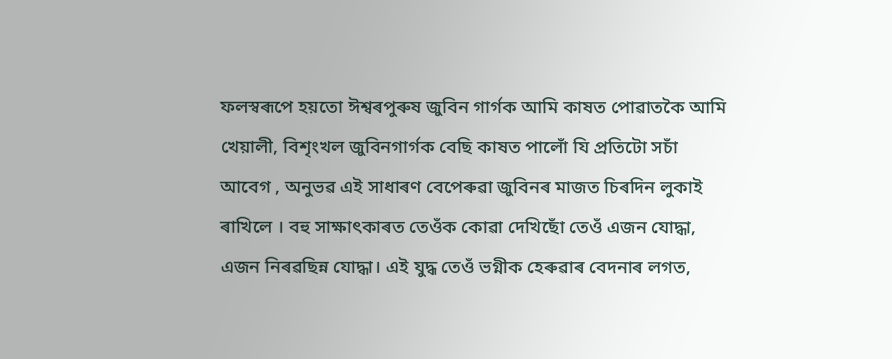ফলস্বৰূপে হয়তো ঈশ্বৰপুৰুষ জুবিন গাৰ্গক আমি কাষত পোৱাতকৈ আমি খেয়ালী, বিশৃংখল জুবিনগাৰ্গক বেছি কাষত পালোঁ যি প্ৰতিটো সচাঁ আবেগ , অনুভৱ এই সাধাৰণ বেপেৰুৱা জুবিনৰ মাজত চিৰদিন লুকাই ৰাখিলে । বহু সাক্ষাৎকাৰত তেওঁক কোৱা দেখিছোঁ তেওঁ এজন যোদ্ধা, এজন নিৰৱছিন্ন যোদ্ধা। এই যুদ্ধ তেওঁ ভগ্নীক হেৰুৱাৰ বেদনাৰ লগত,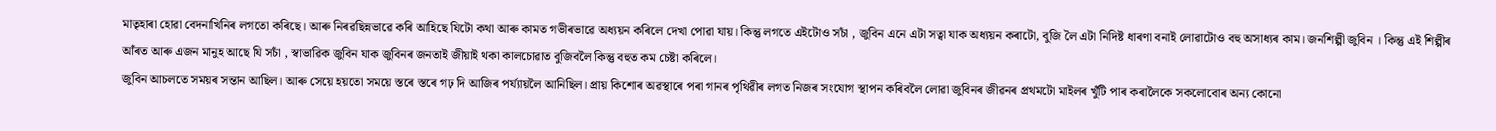মাতৃহাৰা হোৱা বেদনাখিনিৰ লগতো কৰিছে। আৰু নিৰৱছিন্নভাৱে কৰি আহিছে যিটো কথা আৰু কামত গভীৰভাৱে অধ্যয়ন কৰিলে দেখা পোৱা যায়। কিন্তু লগতে এইটোও সচাঁ , জুবিন এনে এটা সত্বা যাক অধ্যয়ন কৰাটো, বুজি লৈ এটা নিদিষ্ট ধাৰণা বনাই লোৱাটোও বহু অসাধ্যৰ কাম। জনশিল্পী জুবিন । কিন্তু এই শিল্পীৰ আঁৰত আৰু এজন মানুহ আছে যি সচাঁ , স্বাভাৱিক জুবিন যাক জুবিনৰ জনতাই জীয়াই থকা কালচোৱাত বুজিবলৈ কিন্তু বহুত কম চেষ্টা কৰিলে।
জুবিন আচলতে সময়ৰ সন্তান আছিল। আৰু সেয়ে হয়তো সময়ে স্তৰে স্তৰে গঢ় দি আজিৰ পৰ্য্যায়লৈ আনিছিল। প্ৰায় কিশোৰ অৱস্থাৰে পৰা গানৰ পৃথিৱীৰ লগত নিজৰ সংযোগ স্থাপন কৰিবলৈ লোৱা জুবিনৰ জীৱনৰ প্ৰথমটো মাইলৰ খুঁটি পাৰ কৰালৈকে সকলোবোৰ অন্য কোনো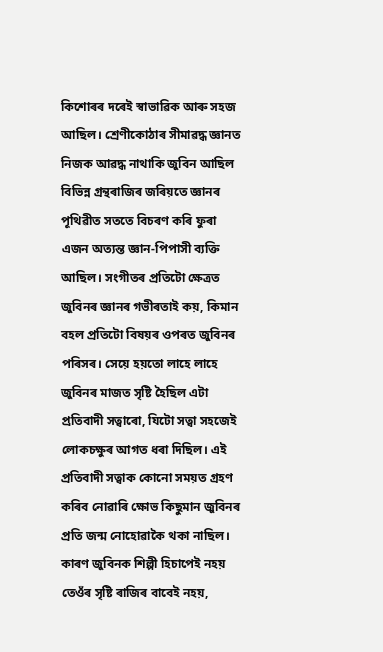কিশোৰৰ দৰেই স্বাভাৱিক আৰু সহজ আছিল। শ্ৰেণীকোঠাৰ সীমাৱদ্ধ জ্ঞানত নিজক আৱদ্ধ নাথাকি জুবিন আছিল বিভিন্ন গ্ৰন্থৰাজিৰ জৰিয়তে জ্ঞানৰ পূথিৱীত সততে বিচৰণ কৰি ফুৰা এজন অত্যন্ত জ্ঞান-পিপাসী ব্যক্তি আছিল। সংগীতৰ প্ৰতিটো ক্ষেত্ৰত জুবিনৰ জ্ঞানৰ গভীৰতাই কয়, কিমান বহল প্ৰতিটো বিষয়ৰ ওপৰত জুবিনৰ পৰিসৰ। সেয়ে হয়তো লাহে লাহে জুবিনৰ মাজত সৃষ্টি হৈছিল এটা প্ৰতিবাদী সত্বাৰো, যিটো সত্বা সহজেই লোকচক্ষুৰ আগত ধৰা দিছিল। এই প্ৰতিবাদী সত্বাক কোনো সময়ত গ্ৰহণ কৰিব নোৱাৰি ক্ষোভ কিছুমান জুবিনৰ প্ৰতি জন্ম নোহোৱাকৈ থকা নাছিল। কাৰণ জুবিনক শিল্পী হিচাপেই নহয় তেওঁৰ সৃষ্টি ৰাজিৰ বাবেই নহয়,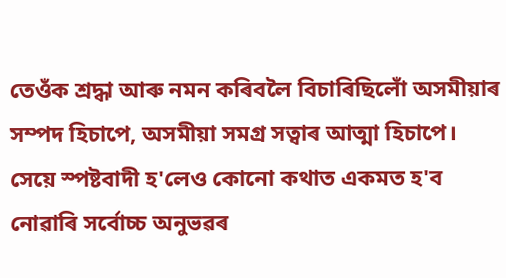তেওঁক শ্ৰদ্ধা আৰু নমন কৰিবলৈ বিচাৰিছিলোঁ অসমীয়াৰ সম্পদ হিচাপে, অসমীয়া সমগ্ৰ সত্বাৰ আত্মা হিচাপে। সেয়ে স্পষ্টবাদী হ'লেও কোনো কথাত একমত হ'ব নোৱাৰি সৰ্বোচ্চ অনুভৱৰ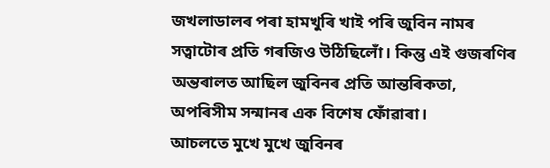জখলাডালৰ পৰা হামখুৰি খাই পৰি জুবিন নামৰ সত্বাটোৰ প্ৰতি গৰজিও উঠিছিলোঁ। কিন্তু এই গুজৰণিৰ অন্তৰালত আছিল জুবিনৰ প্ৰতি আন্তৰিকতা, অপৰিসীম সন্মানৰ এক বিশেষ ফোঁৱাৰা।
আচলতে মুখে মুখে জুবিনৰ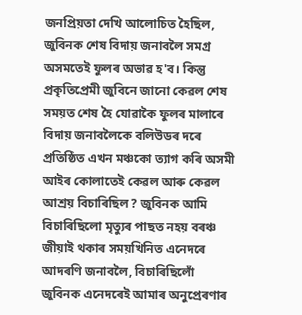জনপ্ৰিয়তা দেখি আলোচিত হৈছিল, জুবিনক শেষ বিদায় জনাবলৈ সমগ্ৰ অসমতেই ফুলৰ অভাৱ হ'ব। কিন্তু প্ৰকৃতিপ্ৰেমী জুবিনে জানো কেৱল শেষ সময়ত শেষ হৈ যোৱাকৈ ফুলৰ মালাৰে বিদায় জনাবলৈকে বলিউডৰ দৰে প্ৰতিষ্ঠিত এখন মঞ্চকো ত্যাগ কৰি অসমী আইৰ কোলাতেই কেৱল আৰু কেৱল আশ্ৰয় বিচাৰিছিল? জুবিনক আমি বিচাৰিছিলো মৃত্যুৰ পাছত নহয় বৰঞ্চ জীয়াই থকাৰ সময়খিনিত এনেদৰে আদৰণি জনাবলৈ, বিচাৰিছিলোঁ জুবিনক এনেদৰেই আমাৰ অনুপ্ৰেৰণাৰ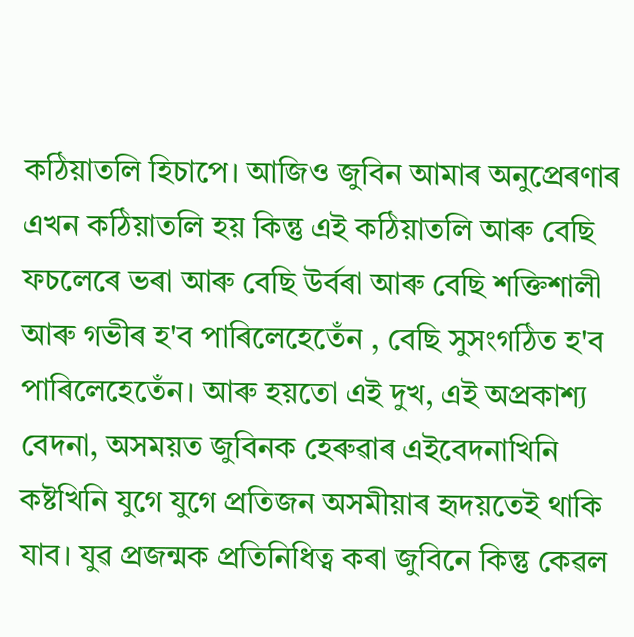কঠিয়াতলি হিচাপে। আজিও জুবিন আমাৰ অনুপ্ৰেৰণাৰ এখন কঠিয়াতলি হয় কিন্তু এই কঠিয়াতলি আৰু বেছি ফচলেৰে ভৰা আৰু বেছি উৰ্বৰা আৰু বেছি শক্তিশালী আৰু গভীৰ হ'ব পাৰিলেহেতেঁন , বেছি সুসংগঠিত হ'ব পাৰিলেহেতেঁন। আৰু হয়তো এই দুখ, এই অপ্ৰকাশ্য বেদনা, অসময়ত জুবিনক হেৰুৱাৰ এইবেদনাখিনি কষ্টখিনি যুগে যুগে প্ৰতিজন অসমীয়াৰ হৃদয়তেই থাকি যাব। যুৱ প্ৰজন্মক প্ৰতিনিধিত্ব কৰা জুবিনে কিন্তু কেৱল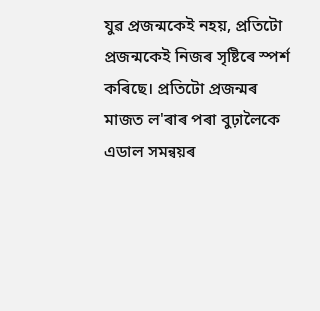যুৱ প্ৰজন্মকেই নহয়, প্ৰতিটো প্ৰজন্মকেই নিজৰ সৃষ্টিৰে স্পৰ্শ কৰিছে। প্ৰতিটো প্ৰজন্মৰ মাজত ল'ৰাৰ পৰা বুঢ়ালৈকে এডাল সমন্বয়ৰ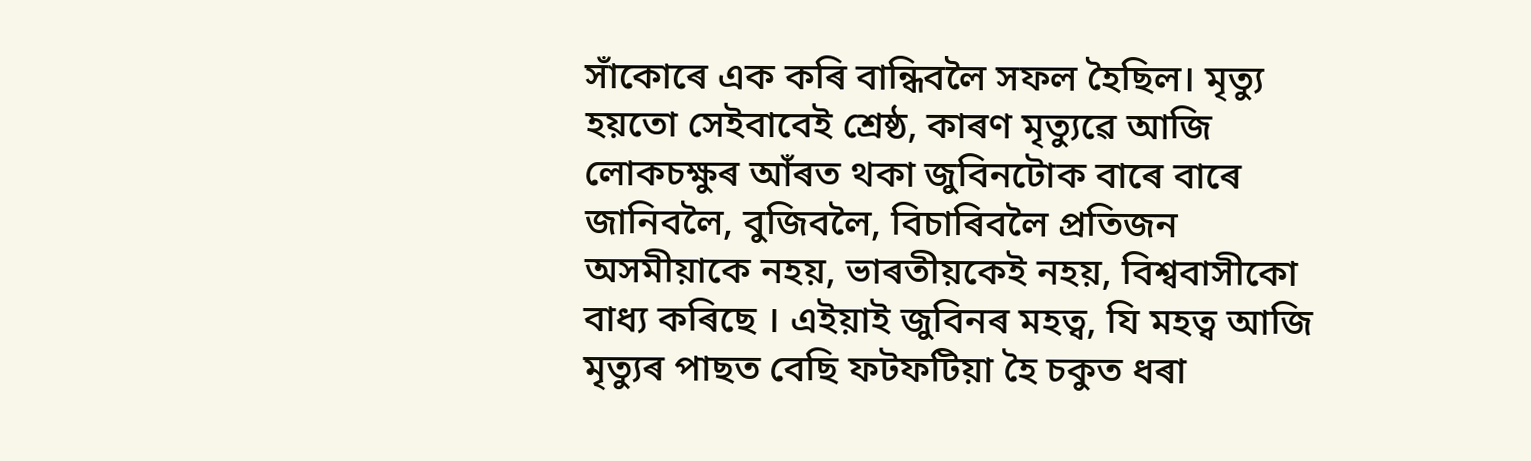সাঁকোৰে এক কৰি বান্ধিবলৈ সফল হৈছিল। মৃত্যু হয়তো সেইবাবেই শ্ৰেষ্ঠ, কাৰণ মৃত্যুৱে আজি লোকচক্ষুৰ আঁৰত থকা জুবিনটোক বাৰে বাৰে জানিবলৈ, বুজিবলৈ, বিচাৰিবলৈ প্ৰতিজন অসমীয়াকে নহয়, ভাৰতীয়কেই নহয়, বিশ্ববাসীকো বাধ্য কৰিছে । এইয়াই জুবিনৰ মহত্ব, যি মহত্ব আজি মৃত্যুৰ পাছত বেছি ফটফটিয়া হৈ চকুত ধৰা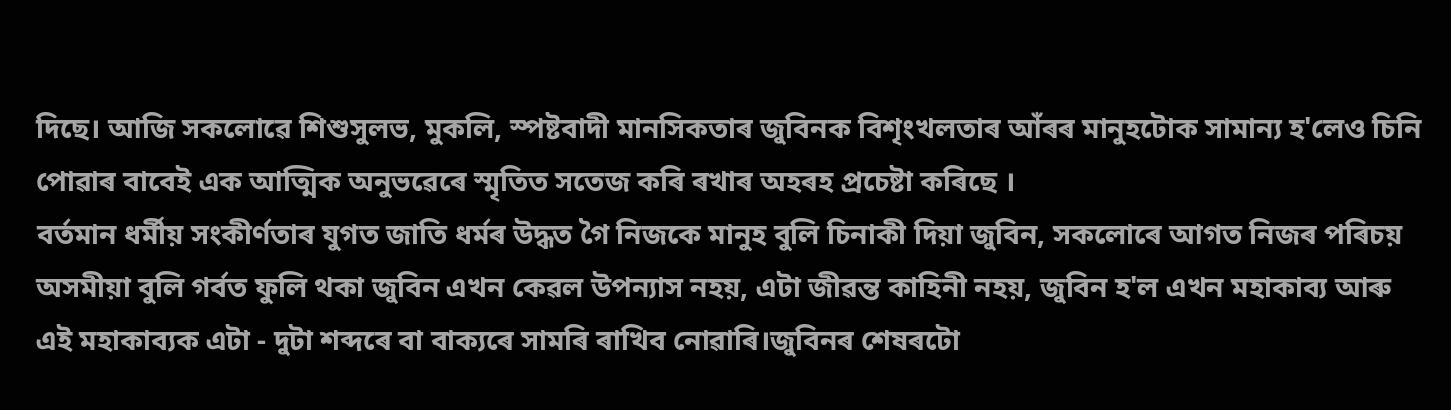দিছে। আজি সকলোৱে শিশুসুলভ, মুকলি, স্পষ্টবাদী মানসিকতাৰ জুবিনক বিশৃংখলতাৰ আঁৰৰ মানুহটোক সামান্য হ'লেও চিনি পোৱাৰ বাবেই এক আত্মিক অনুভৱেৰে স্মৃতিত সতেজ কৰি ৰখাৰ অহৰহ প্ৰচেষ্টা কৰিছে ।
বৰ্তমান ধৰ্মীয় সংকীৰ্ণতাৰ যুগত জাতি ধৰ্মৰ উদ্ধত গৈ নিজকে মানুহ বুলি চিনাকী দিয়া জুবিন, সকলোৰে আগত নিজৰ পৰিচয় অসমীয়া বুলি গৰ্বত ফুলি থকা জুবিন এখন কেৱল উপন্যাস নহয়, এটা জীৱন্ত কাহিনী নহয়, জুবিন হ'ল এখন মহাকাব্য আৰু এই মহাকাব্যক এটা - দুটা শব্দৰে বা বাক্যৰে সামৰি ৰাখিব নোৱাৰি।জুবিনৰ শেষৰটো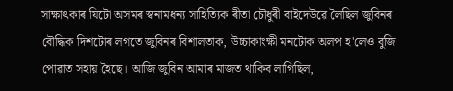সাক্ষাৎকাৰ যিটো অসমৰ স্বনামধন্য সাহিত্যিক ৰীতা চৌধুৰী বাইদেউৱে লৈছিল জুবিনৰ বৌদ্ধিক দিশটোৰ লগতে জুবিনৰ বিশালতাক, উচ্চাকাংক্ষী মনটোক অলপ হ'লেও বুজি পোৱাত সহায় হৈছে। আজি জুবিন আমাৰ মাজত থাকিব লাগিছিল,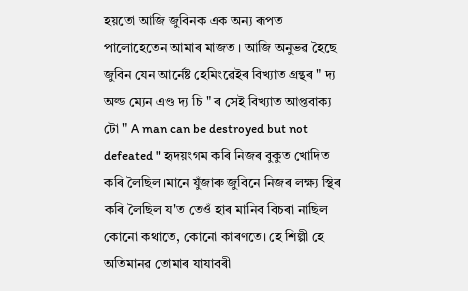হয়তো আজি জুবিনক এক অন্য ৰূপত পালোহেতেন আমাৰ মাজত । আজি অনুভৱ হৈছে জুবিন যেন আৰ্নেষ্ট হেমিংৱেইৰ বিখ্যাত গ্ৰন্থৰ " দ্য অল্ড ম্যেন এণ্ড দ্য চি " ৰ সেই বিখ্যাত আপ্তবাক্য টো " A man can be destroyed but not defeated " হৃদয়ংগম কৰি নিজৰ বুকুত খোদিত কৰি লৈছিল।মানে যুঁজাৰু জুবিনে নিজৰ লক্ষ্য স্থিৰ কৰি লৈছিল য'ত তেওঁ হাৰ মানিব বিচৰা নাছিল কোনো কথাতে, কোনো কাৰণতে। হে শিল্পী হে অতিমানৱ তোমাৰ যাযাবৰী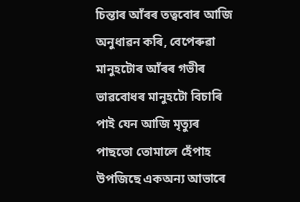চিন্তাৰ আঁৰৰ তত্ববোৰ আজি অনুধাৱন কৰি, বেপেৰুৱা মানুহটোৰ আঁৰৰ গভীৰ ভাৱবোধৰ মানুহটো বিচাৰি পাই যেন আজি মৃত্যুৰ পাছতো তোমালে হেঁপাহ উপজিছে একঅন্য আভাৰে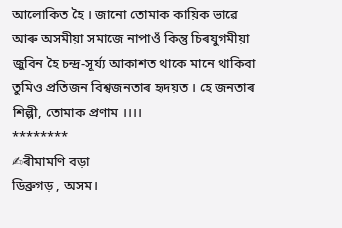আলোকিত হৈ । জানো তোমাক কায়িক ভাৱে আৰু অসমীয়া সমাজে নাপাওঁ কিন্তু চিৰযুগমীয়া জুবিন হৈ চন্দ্ৰ-সূৰ্য্য আকাশত থাকে মানে থাকিবা তুমিও প্ৰতিজন বিশ্বজনতাৰ হৃদয়ত । হে জনতাৰ শিল্পী, তোমাক প্ৰণাম ।।।।
********
✍ৰীমামণি বড়া
ডিব্ৰুগড় , অসম।